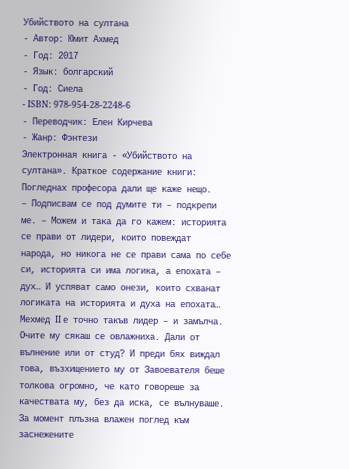Убийството на султана
- Автор: Юмит Ахмед
- Год: 2017
- Язык: болгарский
- Год: Сиела
- ISBN: 978-954-28-2248-6
- Переводчик: Елен Кирчева
- Жанр: Фэнтези
Электронная книга - «Убийството на султана». Краткое содержание книги:
Погледнах професора дали ще каже нещо.
– Подписвам се под думите ти – подкрепи ме. – Можем и така да го кажем: историята се прави от лидери, които повеждат
народа, но никога не се прави сама по себе си, историята си има логика, а епохата – дух… И успяват само онези, които схванат логиката на историята и духа на епохата… Мехмед II е точно такъв лидер – и замълча. Очите му сякаш се овлажниха. Дали от вълнение или от студ? И преди бях виждал това, възхищението му от Завоевателя беше толкова огромно, че като говореше за качествата му, без да иска, се вълнуваше. За момент плъзна влажен поглед към заснежените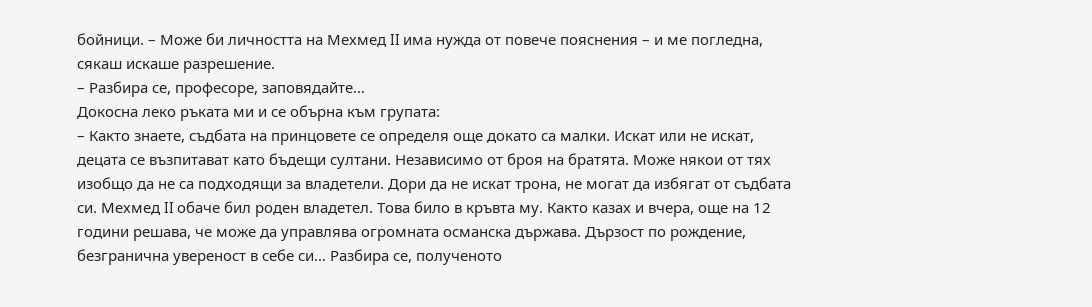бойници. – Може би личността на Мехмед II има нужда от повече пояснения – и ме погледна, сякаш искаше разрешение.
– Разбира се, професоре, заповядайте…
Докосна леко ръката ми и се обърна към групата:
– Както знаете, съдбата на принцовете се определя още докато са малки. Искат или не искат, децата се възпитават като бъдещи султани. Независимо от броя на братята. Може някои от тях изобщо да не са подходящи за владетели. Дори да не искат трона, не могат да избягат от съдбата си. Мехмед II обаче бил роден владетел. Това било в кръвта му. Както казах и вчера, още на 12 години решава, че може да управлява огромната османска държава. Дързост по рождение, безгранична увереност в себе си… Разбира се, полученото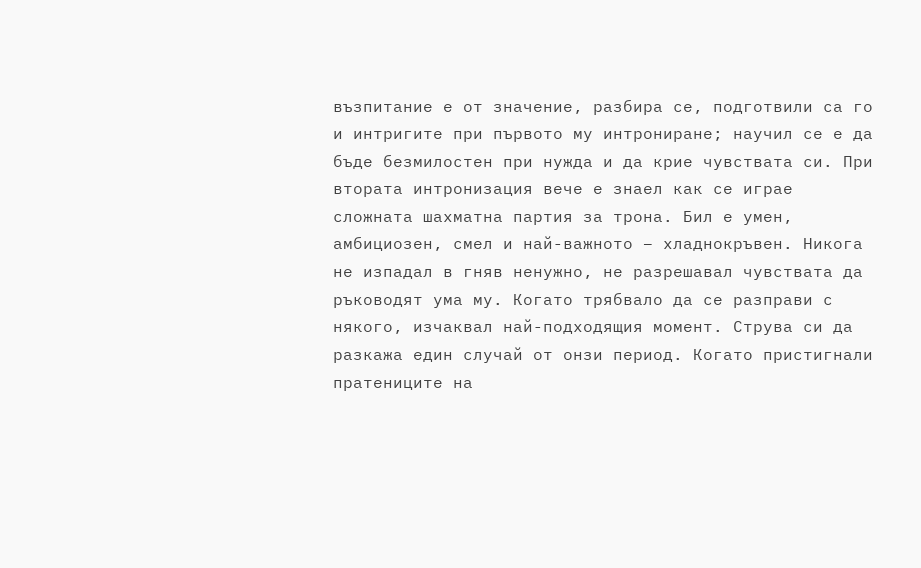възпитание е от значение, разбира се, подготвили са го и интригите при първото му интрониране; научил се е да бъде безмилостен при нужда и да крие чувствата си. При втората интронизация вече е знаел как се играе сложната шахматна партия за трона. Бил е умен, амбициозен, смел и най-важното – хладнокръвен. Никога не изпадал в гняв ненужно, не разрешавал чувствата да ръководят ума му. Когато трябвало да се разправи с някого, изчаквал най-подходящия момент. Струва си да разкажа един случай от онзи период. Когато пристигнали пратениците на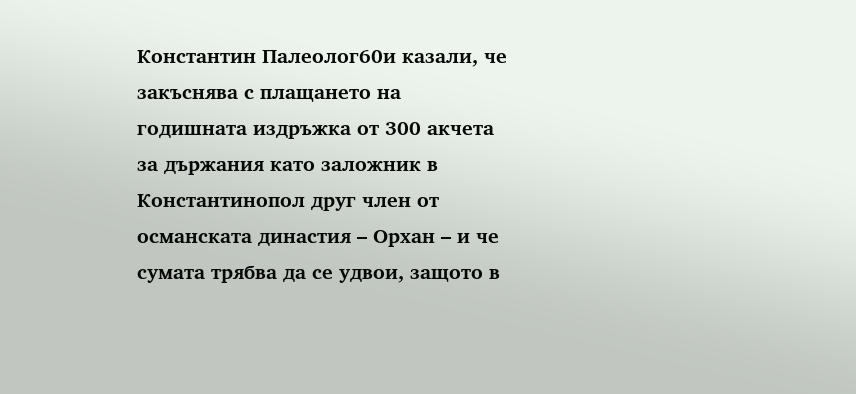Константин Палеолог60и казали, че закъснява с плащането на годишната издръжка от 300 акчета за държания като заложник в Константинопол друг член от османската династия – Орхан – и че сумата трябва да се удвои, защото в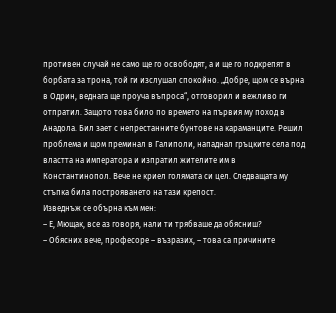противен случай не само ще го освободят, а и ще го подкрепят в борбата за трона, той ги изслушал спокойно. „Добре, щом се върна в Одрин, веднага ще проуча въпроса“, отговорил и вежливо ги отпратил. Защото това било по времето на първия му поход в Анадола. Бил зает с непрестанните бунтове на караманците. Решил проблема и щом преминал в Галиполи, нападнал гръцките села под властта на императора и изпратил жителите им в Константинопол. Вече не криел голямата си цел. Следващата му стъпка била построяването на тази крепост.
Изведнъж се обърна към мен:
– Е, Мющак, все аз говоря, нали ти трябваше да обясниш?
– Обясних вече, професоре – възразих, – това са причините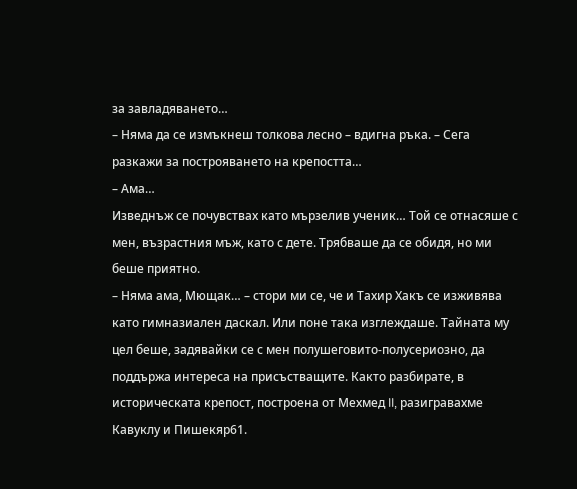за завладяването…
– Няма да се измъкнеш толкова лесно – вдигна ръка. – Сега разкажи за построяването на крепостта…
– Ама…
Изведнъж се почувствах като мързелив ученик… Той се отнасяше с мен, възрастния мъж, като с дете. Трябваше да се обидя, но ми беше приятно.
– Няма ама, Мющак… – стори ми се, че и Тахир Хакъ се изживява като гимназиален даскал. Или поне така изглеждаше. Тайната му цел беше, задявайки се с мен полушеговито-полусериозно, да поддържа интереса на присъстващите. Както разбирате, в историческата крепост, построена от Мехмед II, разигравахме Кавуклу и Пишекяр61.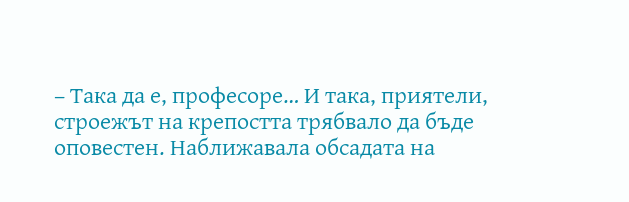– Така да е, професоре… И така, приятели, строежът на крепостта трябвало да бъде оповестен. Наближавала обсадата на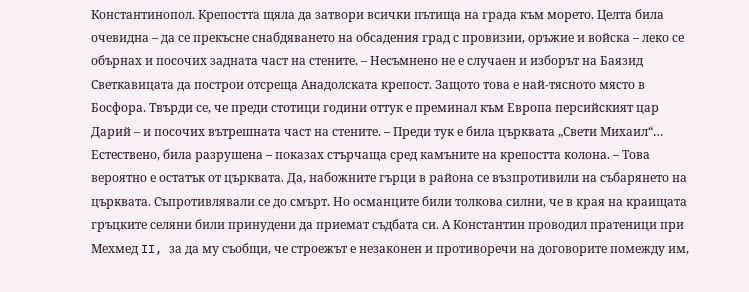Константинопол. Крепостта щяла да затвори всички пътища на града към морето. Целта била очевидна – да се прекъсне снабдяването на обсадения град с провизии, оръжие и войска – леко се обърнах и посочих задната част на стените. – Несъмнено не е случаен и изборът на Баязид Светкавицата да построи отсреща Анадолската крепост. Защото това е най-тясното място в Босфора. Твърди се, че преди стотици години оттук е преминал към Европа персийският цар Дарий – и посочих вътрешната част на стените. – Преди тук е била църквата „Свети Михаил“… Естествено, била разрушена – показах стърчаща сред камъните на крепостта колона. – Това вероятно е остатък от църквата. Да, набожните гърци в района се възпротивили на събарянето на църквата. Съпротивлявали се до смърт. Но османците били толкова силни, че в края на краищата гръцките селяни били принудени да приемат съдбата си. А Константин проводил пратеници при Мехмед II, за да му съобщи, че строежът е незаконен и противоречи на договорите помежду им,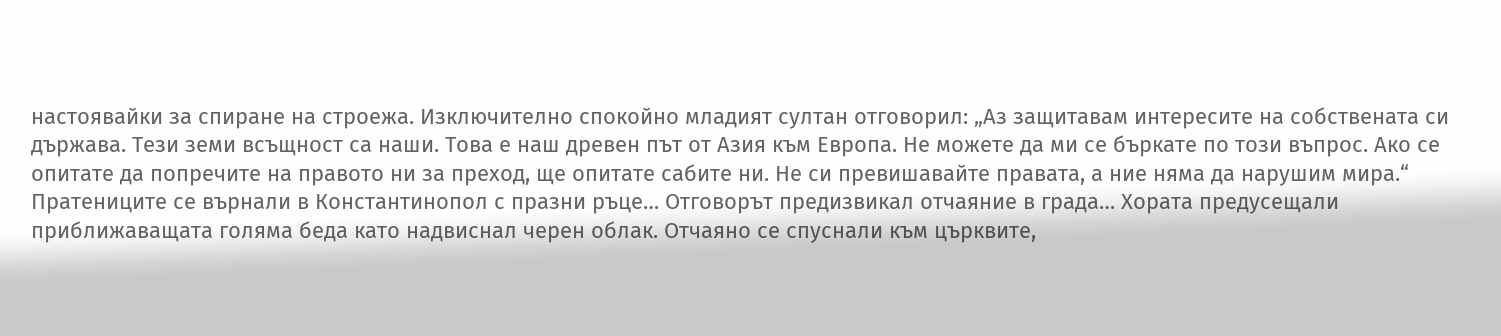настоявайки за спиране на строежа. Изключително спокойно младият султан отговорил: „Аз защитавам интересите на собствената си държава. Тези земи всъщност са наши. Това е наш древен път от Азия към Европа. Не можете да ми се бъркате по този въпрос. Ако се опитате да попречите на правото ни за преход, ще опитате сабите ни. Не си превишавайте правата, а ние няма да нарушим мира.“ Пратениците се върнали в Константинопол с празни ръце… Отговорът предизвикал отчаяние в града… Хората предусещали приближаващата голяма беда като надвиснал черен облак. Отчаяно се спуснали към църквите,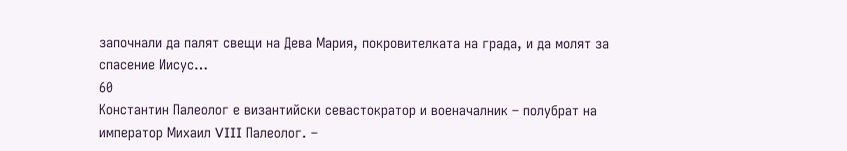започнали да палят свещи на Дева Мария, покровителката на града, и да молят за спасение Иисус…
60
Константин Палеолог е византийски севастократор и военачалник – полубрат на император Михаил VIII Палеолог. –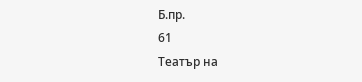Б.пр.
61
Театър на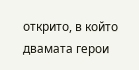открито, в който двамата герои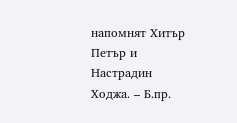напомнят Хитър Петър и Настрадин Ходжа. – Б.пр.